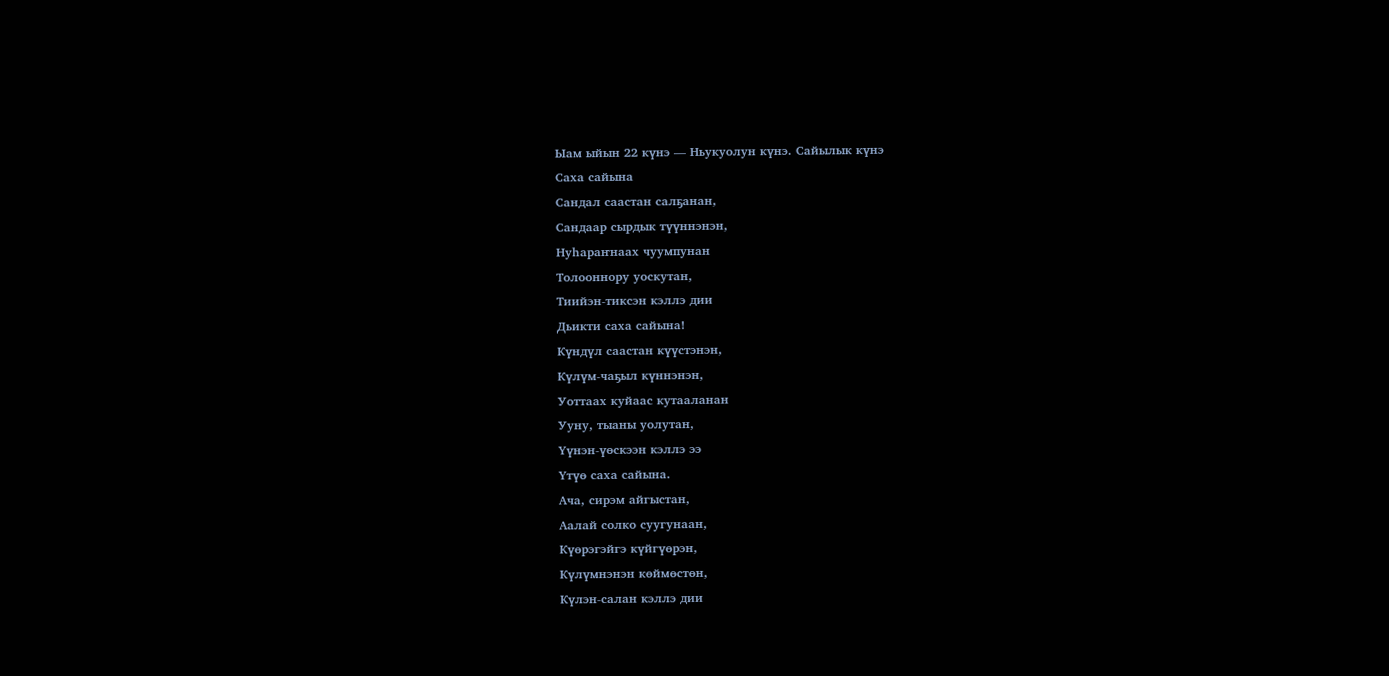Ыам ыйын 22 күнэ — Ньукуолун күнэ. Сайылык күнэ
Саха сайына
Сандал саастан салҕанан,
Сандаар сырдык түүннэнэн,
Нуһараҥнаах чуумпунан
Толооннору уоскутан,
Тиийэн-тиксэн кэллэ дии
Дьикти саха сайына!
Күндүл саастан күүстэнэн,
Күлүм-чаҕыл күннэнэн,
Уоттаах куйаас кутааланан
Ууну, тыаны уолутан,
Үүнэн-үөскээн кэллэ ээ
Үтүө саха сайына.
Ача, сирэм айгыстан,
Аалай солко суугунаан,
Күөрэгэйгэ күйгүөрэн,
Күлүмнэнэн көймөстөн,
Күлэн-салан кэллэ дии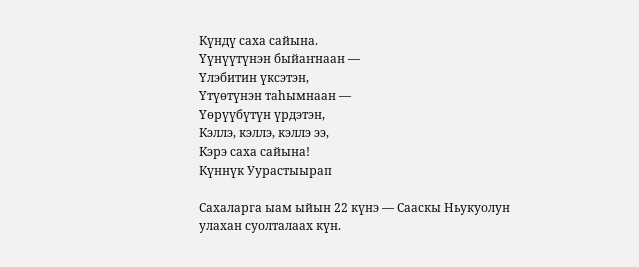Күндү саха сайына.
Үүнүүтүнэн быйаҥнаан —
Үлэбитин үксэтэн,
Үтүөтүнэн таһымнаан —
Үөрүүбүтүн үрдэтэн,
Кэллэ, кэллэ, кэллэ ээ,
Кэрэ саха сайына!
Күннүк Уурастыырап

Сахаларга ыам ыйын 22 күнэ — Сааскы Ньукуолун улахан суолталаах күн.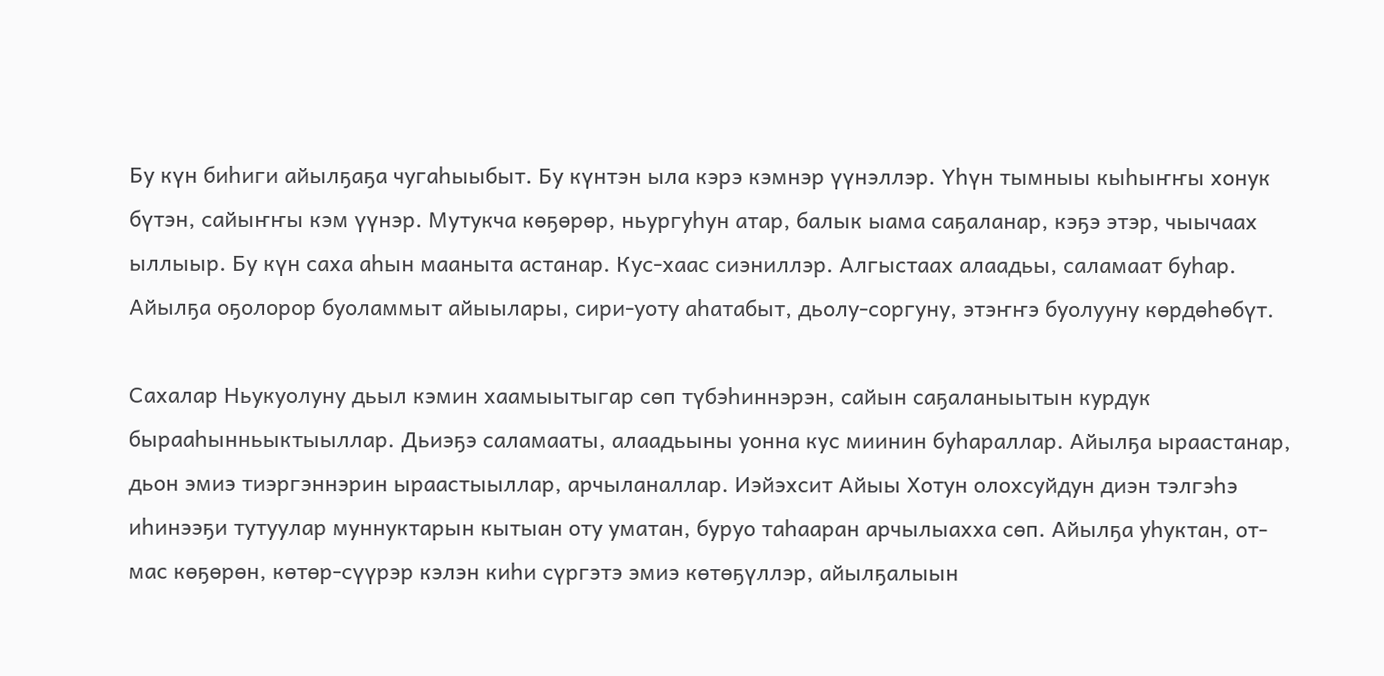Бу күн биһиги айылҕаҕа чугаһыыбыт. Бу күнтэн ыла кэрэ кэмнэр үүнэллэр. Үһүн тымныы кыһыҥҥы хонук бүтэн, сайыҥҥы кэм үүнэр. Мутукча көҕөрөр, ньургуһун атар, балык ыама саҕаланар, кэҕэ этэр, чыычаах ыллыыр. Бу күн саха аһын мааныта астанар. Кус-хаас сиэниллэр. Алгыстаах алаадьы, саламаат буһар. Айылҕа оҕолорор буоламмыт айыылары, сири-уоту аһатабыт, дьолу-соргуну, этэҥҥэ буолууну көрдөһөбүт.

Сахалар Ньукуолуну дьыл кэмин хаамыытыгар сөп түбэһиннэрэн, сайын саҕаланыытын курдук бырааһынньыктыыллар. Дьиэҕэ саламааты, алаадьыны уонна кус миинин буһараллар. Айылҕа ыраастанар, дьон эмиэ тиэргэннэрин ыраастыыллар, арчыланаллар. Иэйэхсит Айыы Хотун олохсуйдун диэн тэлгэһэ иһинээҕи тутуулар муннуктарын кытыан оту уматан, буруо таһааран арчылыахха сөп. Айылҕа уһуктан, от-мас көҕөрөн, көтөр-сүүрэр кэлэн киһи сүргэтэ эмиэ көтөҕүллэр, айылҕалыын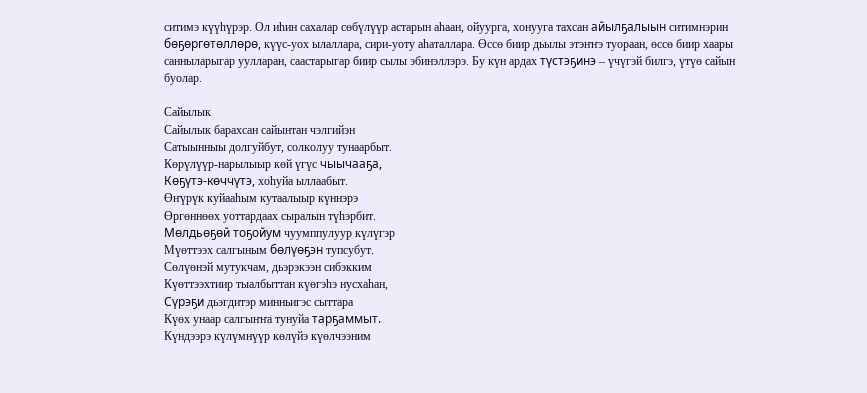ситимэ күүһүрэр. Ол иһин сахалар сөбүлүүр астарын аһаан, ойуурга, хонууга тахсан айылҕалыын ситимнэрин бөҕөргөтөллөрө, күүс-уох ылаллара, сири-уоту аһаталлара. Өссө биир дьылы этэҥҥэ туораан, өссө биир хаары санныларыгар уулларан, саастарыгар биир сылы эбинэллэрэ. Бу күн ардах түстэҕинэ – үчүгэй билгэ, үтүө сайын буолар.

Сайылык
Сайылык барахсан сайынтан чэлгийэн
Сатыынныы долгуйбут, солколуу тунаарбыт.
Көрүлүүр-нарылыыр көй үгүс чыычааҕа,
Көҕүтэ-көччүтэ, хоһуйа ыллаабыт.
Өҥүрүк куйааһым кутаалыыр күннэрэ
Өргөннөөх уоттардаах сыралын түһэрбит.
Мөлдьөҕөй тоҕойум чуумппулуур күлүгэр
Мүөттээх салгыным бөлүөҕэн тупсубут.
Сөлүөнэй мутукчам, дьэрэкээн сибэкким
Күөттээхтиир тыалбыттан күөгэһэ нусхаһан,
Сүрэҕи дьэгдитэр минньигэс сыттара
Күөх унаар салгыҥҥа тунуйа тарҕаммыт.
Күндээрэ күлүмнүүр көлүйэ күөлчээним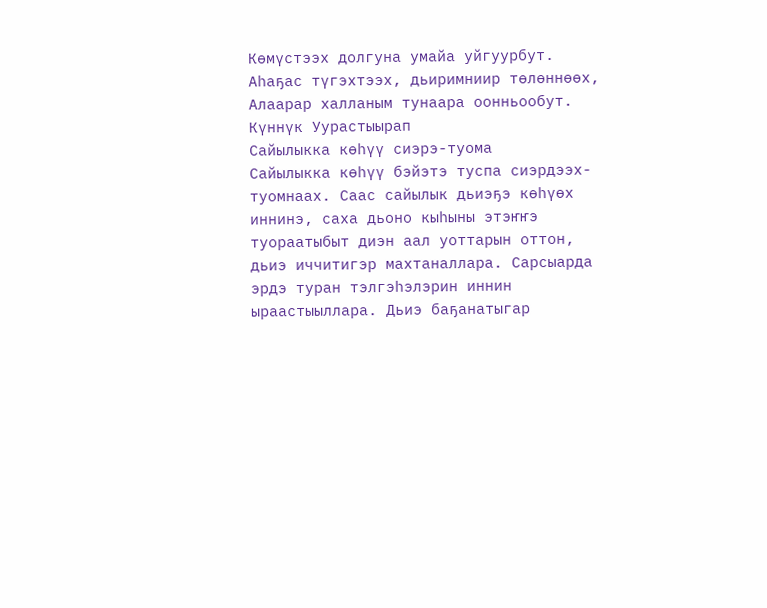Көмүстээх долгуна умайа уйгуурбут.
Аһаҕас түгэхтээх, дьиримниир төлөннөөх,
Алаарар халланым тунаара оонньообут.
Күннүк Уурастыырап
Сайылыкка көһүү сиэрэ-туома
Сайылыкка көһүү бэйэтэ туспа сиэрдээх-туомнаах. Саас сайылык дьиэҕэ көһүөх иннинэ, саха дьоно кыһыны этэҥҥэ туораатыбыт диэн аал уоттарын оттон, дьиэ иччитигэр махтаналлара. Сарсыарда эрдэ туран тэлгэһэлэрин иннин ыраастыыллара. Дьиэ баҕанатыгар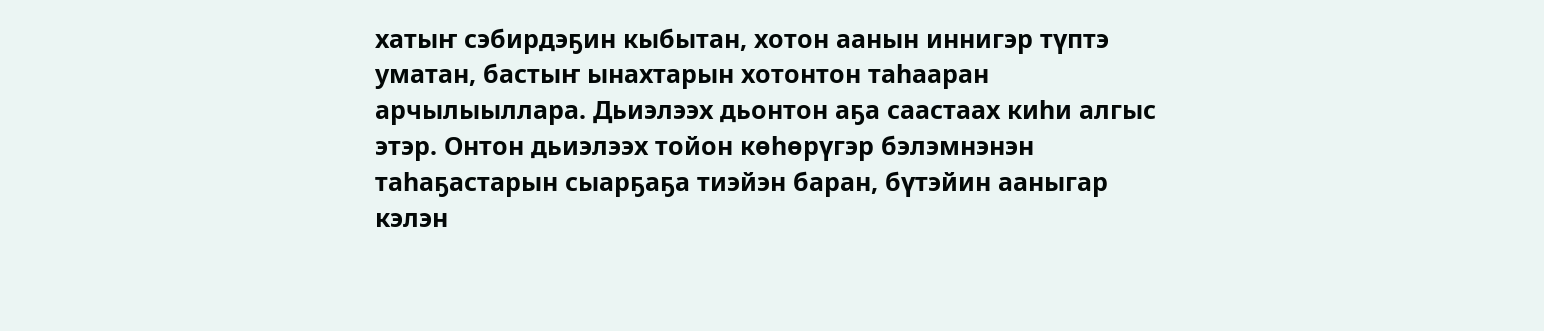хатыҥ сэбирдэҕин кыбытан, хотон аанын иннигэр түптэ уматан, бастыҥ ынахтарын хотонтон таһааран арчылыыллара. Дьиэлээх дьонтон аҕа саастаах киһи алгыс этэр. Онтон дьиэлээх тойон көһөрүгэр бэлэмнэнэн таһаҕастарын сыарҕаҕа тиэйэн баран, бүтэйин ааныгар кэлэн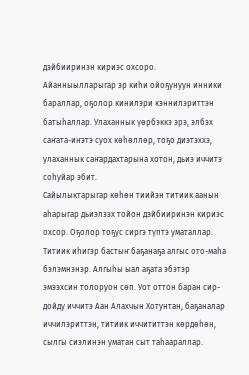дэйбииринэн кириэс охсоро. Айанныылларыгар эр киһи ойоҕунуун инники бараллар, оҕолор кинилэри кэннилэриттэн батыһаллар. Улаханнык үөрбэккэ эрэ, элбэх саҥата-иҥэтэ суох көһөллөр, тоҕо диэтэххэ, улаханнык саҥардахтарына хотон, дьиэ иччитэ соһуйар эбит.
Сайылыктарыгар көһөн тиийэн титиик аанын аһарыгар дьиэлээх тойон дэйбииринэн кириэс охсор. Оҕолор тоҕус сиргэ түптэ уматаллар. Титиик иһигэр бастыҥ баҕанаҕа алгыс ото-маһа бэлэмнэнэр. Алгыһы ыал аҕата эбэтэр эмээхсин толоруон сөп. Уот оттон баран сир-дойду иччитэ Аан Алахчын Хотунтан, баҕаналар иччилэриттэн, титиик иччититтэн көрдөһөн, сылгы сиэлинэн уматан сыт таһаараллар.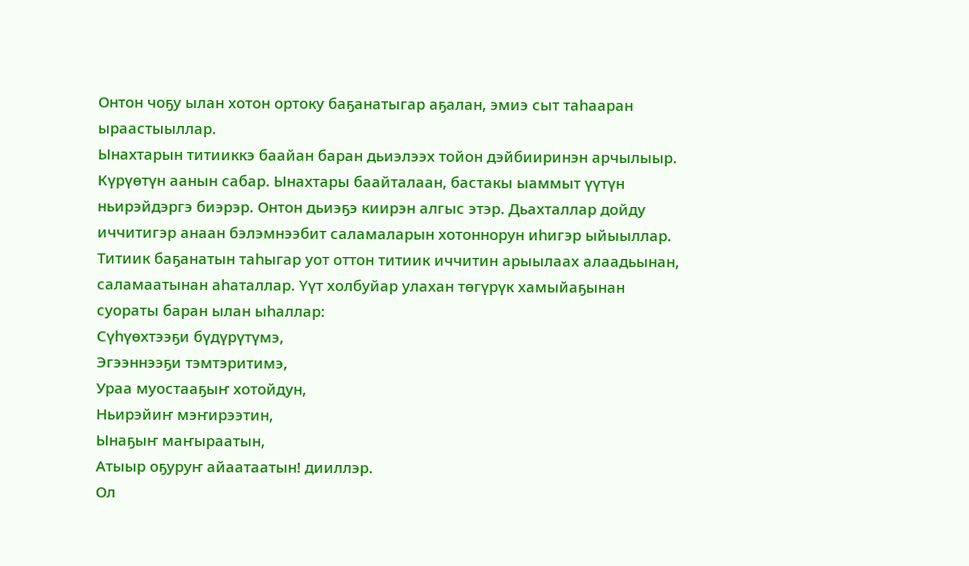Онтон чоҕу ылан хотон ортоку баҕанатыгар аҕалан, эмиэ сыт таһааран ыраастыыллар.
Ынахтарын титииккэ баайан баран дьиэлээх тойон дэйбииринэн арчылыыр. Күрүөтүн аанын сабар. Ынахтары баайталаан, бастакы ыаммыт үүтүн ньирэйдэргэ биэрэр. Онтон дьиэҕэ киирэн алгыс этэр. Дьахталлар дойду иччитигэр анаан бэлэмнээбит саламаларын хотоннорун иһигэр ыйыыллар. Титиик баҕанатын таһыгар уот оттон титиик иччитин арыылаах алаадьынан, саламаатынан аһаталлар. Yүт холбуйар улахан төгүрүк хамыйаҕынан суораты баран ылан ыһаллар:
Сүһүөхтээҕи бүдүрүтүмэ,
Эгээннээҕи тэмтэритимэ,
Ураа муостааҕыҥ хотойдун,
Ньирэйиҥ мэҥирээтин,
Ынаҕыҥ маҥыраатын,
Атыыр оҕуруҥ айаатаатын! дииллэр.
Ол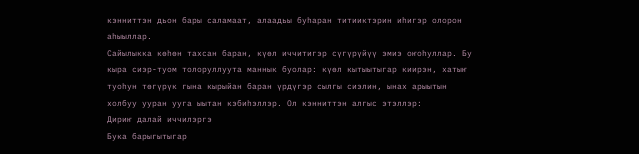кэнниттэн дьон бары саламаат, алаадьы буһаран титииктэрин иһигэр олорон аһыыллар.
Сайылыкка көһөн тахсан баран, күөл иччитигэр сүгүрүйүү эмиэ оҥоһуллар. Бу кыра сиэр-туом толоруллуута маннык буолар: күөл кытыытыгар киирэн, хатыҥ туоһун төгүрүк гына кырыйан баран үрдүгэр сылгы сиэлин, ынах арыытын холбуу ууран ууга ыытан кэбиһэллэр. Ол кэнниттэн алгыс этэллэр:
Дириҥ далай иччилэргэ
Бука барыгытыгар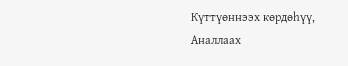Күттүөннээх көрдөһүү,
Аналлаах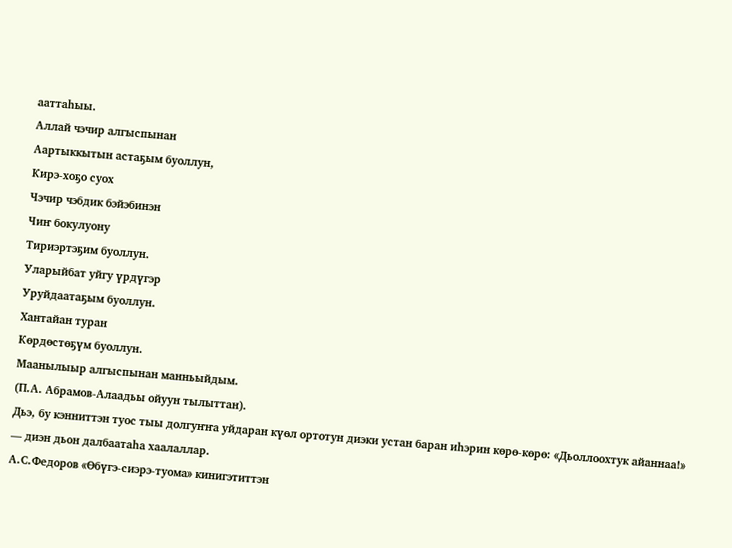ааттаһыы.
Аллай чэчир алгыспынан
Аартыккытын астаҕым буоллун,
Кирэ-хоҕо суох
Чэчир чэбдик бэйэбинэн
Чиҥ бокулуону
Тириэртэҕим буоллун.
Уларыйбат уйгу үрдүгэр
Уруйдаатаҕым буоллун.
Хантайан туран
Көрдөстөҕүм буоллун.
Маанылыыр алгыспынан манньыйдым.
(П.А. Абрамов-Алаадьы ойуун тылыттан).
Дьэ, бу кэнниттэн туос тыы долгуҥҥа уйдаран күөл ортотун диэки устан баран иһэрин көрө-көрө: «Дьоллоохтук айаннаа!» — диэн дьон далбаатаһа хаалаллар.
А.С.Федоров «Өбүгэ-сиэрэ-туома» кинигэтиттэн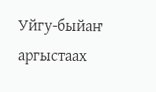Уйгу-быйаҥ аргыстаах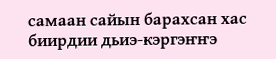самаан сайын барахсан хас биирдии дьиэ-кэргэҥҥэ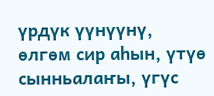үрдүк үүнүүнү,
өлгөм сир аһын, үтүө сынньалаҥы, үгүс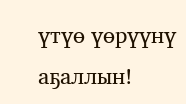үтүө үөрүүнү аҕаллын!